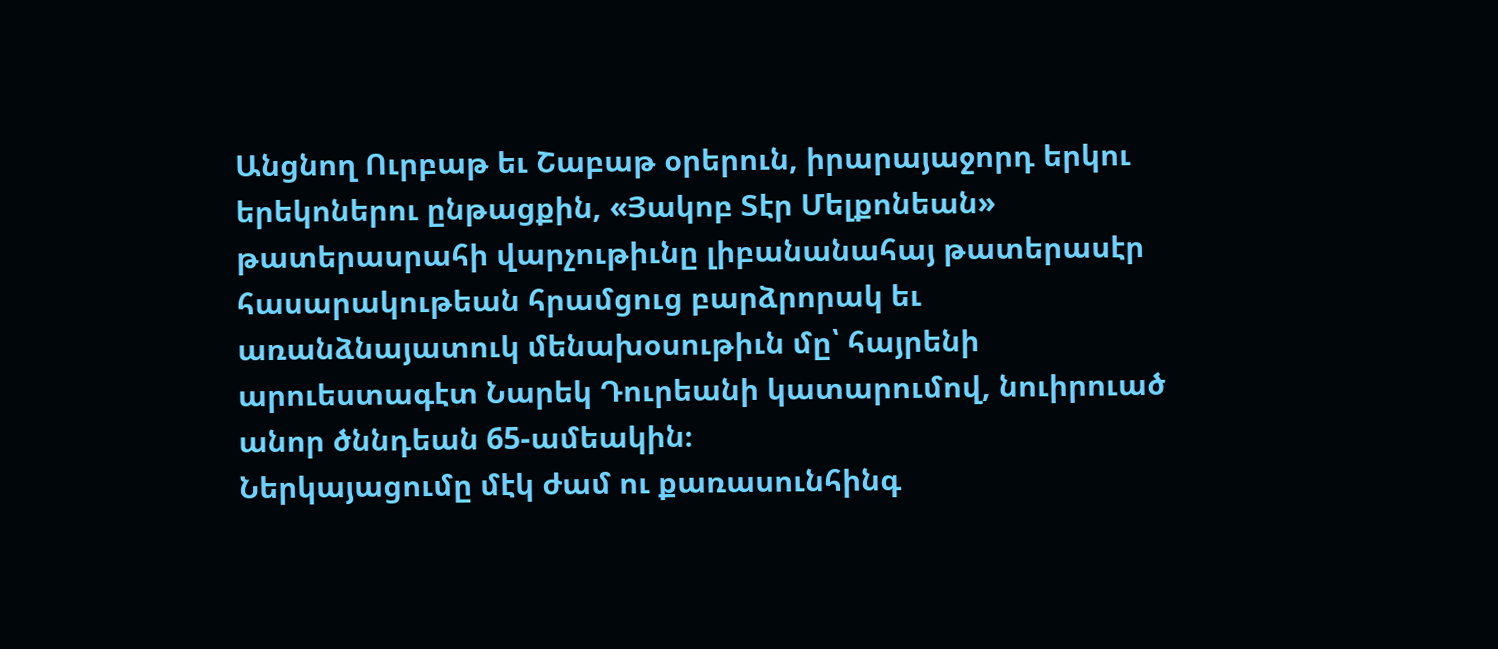Անցնող Ուրբաթ եւ Շաբաթ օրերուն, իրարայաջորդ երկու երեկոներու ընթացքին, «Յակոբ Տէր Մելքոնեան» թատերասրահի վարչութիւնը լիբանանահայ թատերասէր հասարակութեան հրամցուց բարձրորակ եւ առանձնայատուկ մենախօսութիւն մը՝ հայրենի արուեստագէտ Նարեկ Դուրեանի կատարումով, նուիրուած անոր ծննդեան 65-ամեակին։
Ներկայացումը մէկ ժամ ու քառասունհինգ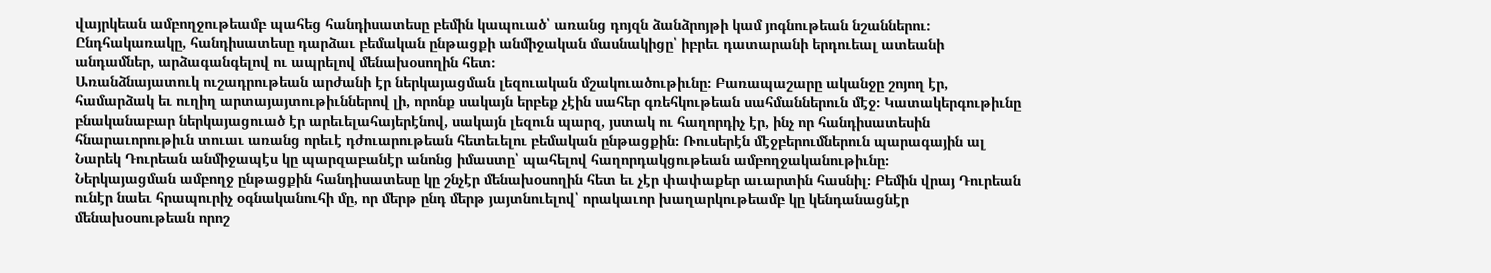վայրկեան ամբողջութեամբ պահեց հանդիսատեսը բեմին կապուած՝ առանց դոյզն ձանձրոյթի կամ յոգնութեան նշաններու։ Ընդհակառակը, հանդիսատեսը դարձաւ բեմական ընթացքի անմիջական մասնակիցը՝ իբրեւ դատարանի երդուեալ ատեանի անդամներ, արձագանգելով ու ապրելով մենախօսողին հետ։
Առանձնայատուկ ուշադրութեան արժանի էր ներկայացման լեզուական մշակուածութիւնը։ Բառապաշարը ականջը շոյող էր, համարձակ եւ ուղիղ արտայայտութիւններով լի, որոնք սակայն երբեք չէին սահեր գռեհկութեան սահմաններուն մէջ։ Կատակերգութիւնը բնականաբար ներկայացուած էր արեւելահայերէնով, սակայն լեզուն պարզ, յստակ ու հաղորդիչ էր, ինչ որ հանդիսատեսին հնարաւորութիւն տուաւ առանց որեւէ դժուարութեան հետեւելու բեմական ընթացքին։ Ռուսերէն մէջբերումներուն պարագային ալ Նարեկ Դուրեան անմիջապէս կը պարզաբանէր անոնց իմաստը՝ պահելով հաղորդակցութեան ամբողջականութիւնը։
Ներկայացման ամբողջ ընթացքին հանդիսատեսը կը շնչէր մենախօսողին հետ եւ չէր փափաքեր աւարտին հասնիլ։ Բեմին վրայ Դուրեան ունէր նաեւ հրապուրիչ օգնականուհի մը, որ մերթ ընդ մերթ յայտնուելով՝ որակաւոր խաղարկութեամբ կը կենդանացնէր մենախօսութեան որոշ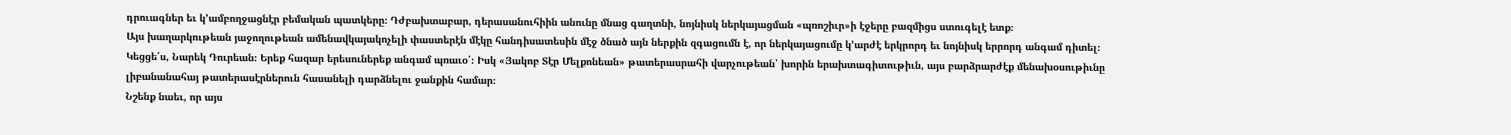դրուագներ եւ կ’ամբողջացնէր բեմական պատկերը։ Դժբախտաբար, դերասանուհիին անունը մնաց գաղտնի, նոյնիսկ ներկայացման «պռոշիւր»ի էջերը բազմիցս ստուգելէ ետք։
Այս խաղարկութեան յաջողութեան ամենավկայակոչելի փաստերէն մէկը հանդիսատեսին մէջ ծնած այն ներքին զգացումն է, որ ներկայացումը կ’արժէ երկրորդ եւ նոյնիսկ երրորդ անգամ դիտել։
Կեցցե՛ս, Նարեկ Դուրեան։ Երեք հազար երեսուներեք անգամ պռաւօ՛։ Իսկ «Յակոբ Տէր Մելքոնեան» թատերասրահի վարչութեան՝ խորին երախտագիտութիւն, այս բարձրարժէք մենախօսութիւնը լիբանանահայ թատերասէրներուն հասանելի դարձնելու ջանքին համար։
Նշենք նաեւ, որ այս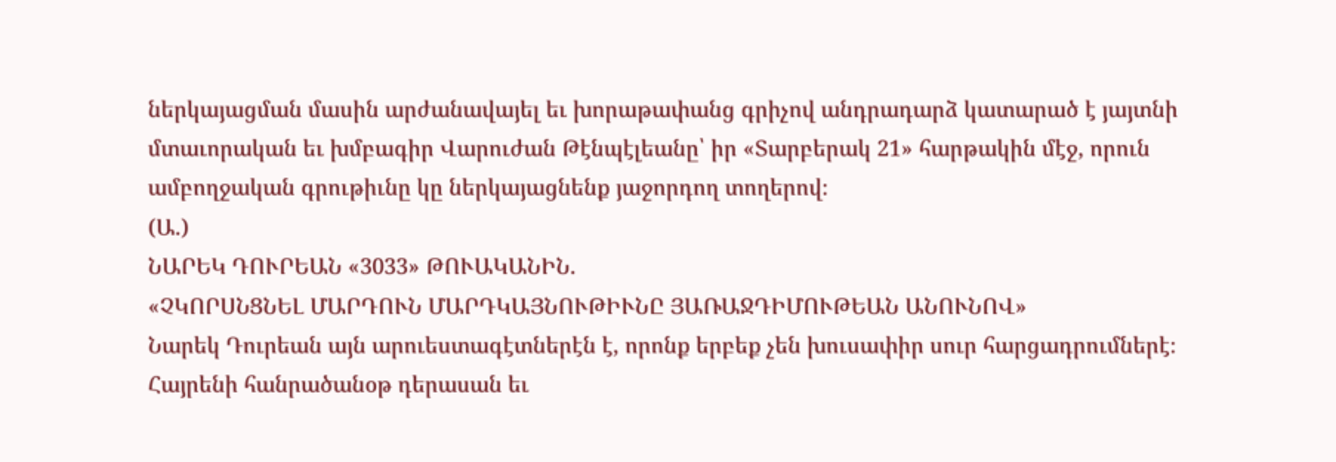ներկայացման մասին արժանավայել եւ խորաթափանց գրիչով անդրադարձ կատարած է յայտնի մտաւորական եւ խմբագիր Վարուժան Թէնպէլեանը՝ իր «Տարբերակ 21» հարթակին մէջ, որուն ամբողջական գրութիւնը կը ներկայացնենք յաջորդող տողերով։
(Ա.)
ՆԱՐԵԿ ԴՈՒՐԵԱՆ «3033» ԹՈՒԱԿԱՆԻՆ.
«ՉԿՈՐՍՆՑՆԵԼ ՄԱՐԴՈՒՆ ՄԱՐԴԿԱՅՆՈՒԹԻՒՆԸ ՅԱՌԱՋԴԻՄՈՒԹԵԱՆ ԱՆՈՒՆՈՎ»
Նարեկ Դուրեան այն արուեստագէտներէն է, որոնք երբեք չեն խուսափիր սուր հարցադրումներէ։ Հայրենի հանրածանօթ դերասան եւ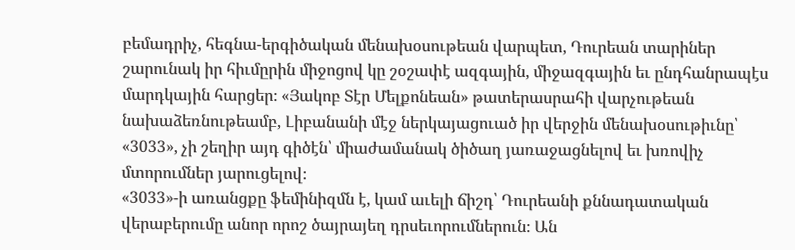բեմադրիչ, հեգնա-երգիծական մենախօսութեան վարպետ, Դուրեան տարիներ շարունակ իր հիւմըրին միջոցով կը շօշափէ ազգային, միջազգային եւ ընդհանրապէս մարդկային հարցեր։ «Յակոբ Տէր Մելքոնեան» թատերասրահի վարչութեան նախաձեռնութեամբ, Լիբանանի մէջ ներկայացուած իր վերջին մենախօսութիւնը՝ «3033», չի շեղիր այդ գիծէն՝ միաժամանակ ծիծաղ յառաջացնելով եւ խռովիչ մտորումներ յարուցելով։
«3033»-ի առանցքը ֆեմինիզմն է, կամ աւելի ճիշդ՝ Դուրեանի քննադատական վերաբերումը անոր որոշ ծայրայեղ դրսեւորումներուն։ Ան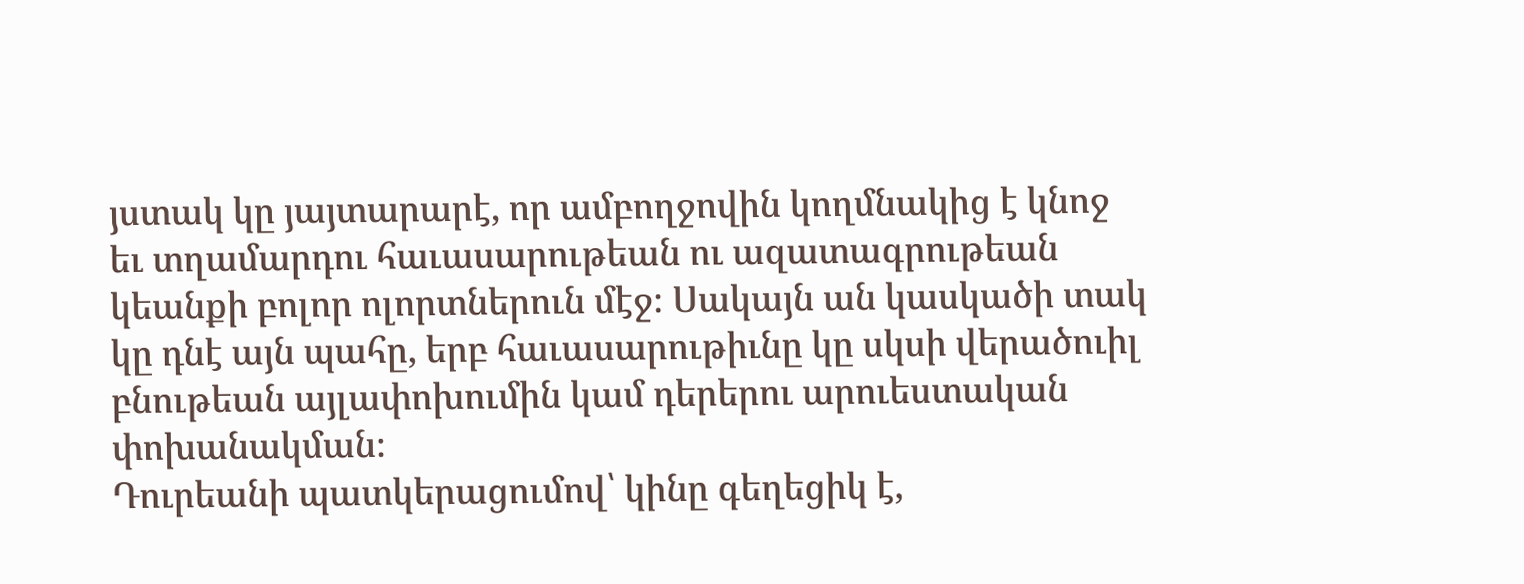յստակ կը յայտարարէ, որ ամբողջովին կողմնակից է կնոջ եւ տղամարդու հաւասարութեան ու ազատագրութեան կեանքի բոլոր ոլորտներուն մէջ։ Սակայն ան կասկածի տակ կը դնէ այն պահը, երբ հաւասարութիւնը կը սկսի վերածուիլ բնութեան այլափոխումին կամ դերերու արուեստական փոխանակման։
Դուրեանի պատկերացումով՝ կինը գեղեցիկ է,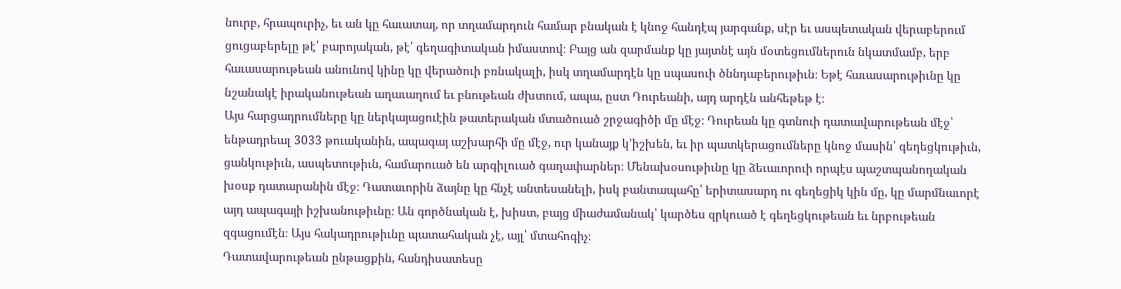նուրբ, հրապուրիչ, եւ ան կը հաւատայ, որ տղամարդուն համար բնական է կնոջ հանդէպ յարգանք, սէր եւ ասպետական վերաբերում ցուցաբերելը թէ՛ բարոյական, թէ՛ գեղագիտական իմաստով։ Բայց ան զարմանք կը յայտնէ այն մօտեցումներուն նկատմամբ, երբ հաւասարութեան անունով կինը կը վերածուի բռնակալի, իսկ տղամարդէն կը սպասուի ծննդաբերութիւն։ Եթէ հաւասարութիւնը կը նշանակէ իրականութեան աղաւաղում եւ բնութեան ժխտում, ապա, ըստ Դուրեանի, այդ արդէն անհեթեթ է։
Այս հարցադրումները կը ներկայացուէին թատերական մտածուած շրջագիծի մը մէջ։ Դուրեան կը գտնուի դատավարութեան մէջ՝ ենթադրեալ 3033 թուականին, ապագայ աշխարհի մը մէջ, ուր կանայք կ’իշխեն, եւ իր պատկերացումները կնոջ մասին՝ գեղեցկութիւն, ցանկութիւն, ասպետութիւն, համարուած են արգիլուած գաղափարներ։ Մենախօսութիւնը կը ձեւաւորուի որպէս պաշտպանողական խօսք դատարանին մէջ։ Դատաւորին ձայնը կը հնչէ անտեսանելի, իսկ բանտապահը՝ երիտասարդ ու գեղեցիկ կին մը, կը մարմնաւորէ այդ ապագայի իշխանութիւնը։ Ան գործնական է, խիստ, բայց միաժամանակ՝ կարծես զրկուած է գեղեցկութեան եւ նրբութեան զգացումէն։ Այս հակադրութիւնը պատահական չէ, այլ՝ մտահոգիչ։
Դատավարութեան ընթացքին, հանդիսատեսը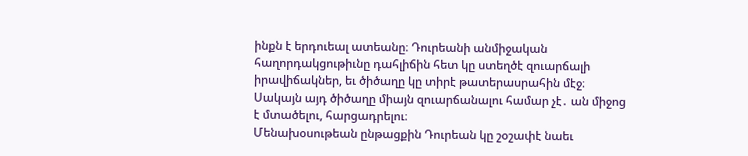ինքն է երդուեալ ատեանը։ Դուրեանի անմիջական հաղորդակցութիւնը դահլիճին հետ կը ստեղծէ զուարճալի իրավիճակներ, եւ ծիծաղը կը տիրէ թատերասրահին մէջ։ Սակայն այդ ծիծաղը միայն զուարճանալու համար չէ․ ան միջոց է մտածելու, հարցադրելու։
Մենախօսութեան ընթացքին Դուրեան կը շօշափէ նաեւ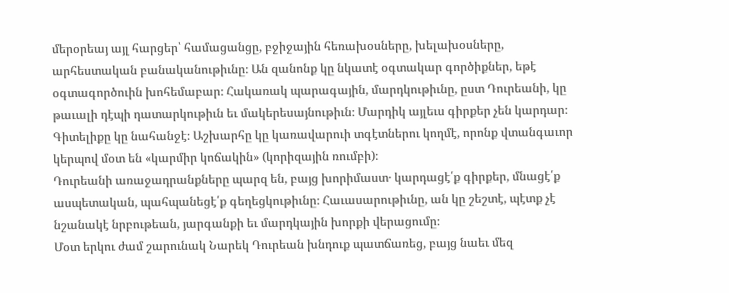մերօրեայ այլ հարցեր՝ համացանցը, բջիջային հեռախօսները, խելախօսները, արհեստական բանականութիւնը։ Ան զանոնք կը նկատէ օգտակար գործիքներ, եթէ օգտագործուին խոհեմաբար։ Հակառակ պարագային, մարդկութիւնը, ըստ Դուրեանի, կը թաւալի դէպի դատարկութիւն եւ մակերեսայնութիւն։ Մարդիկ այլեւս գիրքեր չեն կարդար։ Գիտելիքը կը նահանջէ։ Աշխարհը կը կառավարուի տգէտներու կողմէ, որոնք վտանգաւոր կերպով մօտ են «կարմիր կոճակին» (կորիզային ռումբի)։
Դուրեանի առաջադրանքները պարզ են, բայց խորիմաստ․ կարդացէ՛ք գիրքեր, մնացէ՛ք ասպետական, պահպանեցէ՛ք գեղեցկութիւնը։ Հաւասարութիւնը, ան կը շեշտէ, պէտք չէ նշանակէ նրբութեան, յարգանքի եւ մարդկային խորքի վերացումը։
Մօտ երկու ժամ շարունակ Նարեկ Դուրեան խնդուք պատճառեց, բայց նաեւ մեզ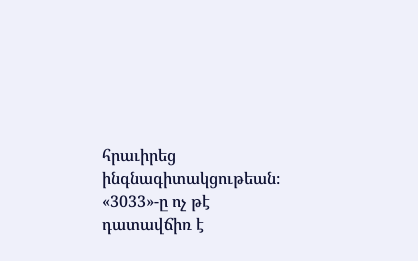հրաւիրեց ինգնագիտակցութեան։ «3033»-ը ոչ թէ դատավճիռ է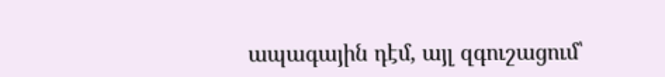ապագային դէմ, այլ զգուշացում՝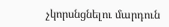չկորսնցնելու մարդուն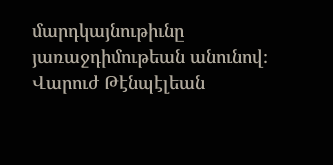մարդկայնութիւնը յառաջդիմութեան անունով։
Վարուժ Թէնպէլեան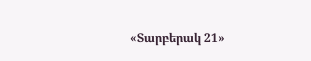«Տարբերակ 21»